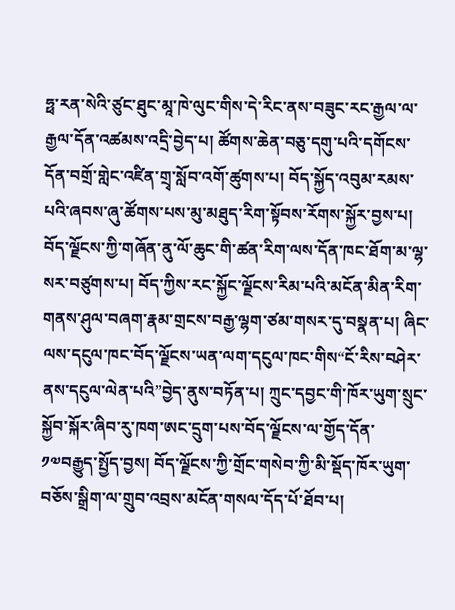ཧྥ་རན་སེའི་ཙུང་ཐུང་མཱ་ཁེ་ལུང་གིས་དེ་རིང་ནས་བཟུང་རང་རྒྱལ་ལ་རྒྱལ་དོན་འཚམས་འདྲི་བྱེད་པ། ཚོགས་ཆེན་བཅུ་དགུ་པའི་དགོངས་དོན་བགྲོ་གླེང་འཛིན་གྲྭ་སློབ་འགོ་ཚུགས་པ། བོད་སྐྱོད་འབུམ་རམས་པའི་ཞབས་ཞུ་ཚོགས་པས་མུ་མཐུད་རིག་སྟོབས་རོགས་སྐྱོར་བྱས་པ། བོད་ལྗོངས་ཀྱི་གཞོན་ནུ་ལོ་ཆུང་གི་ཚན་རིག་ལས་དོན་ཁང་ཐོག་མ་ལྷ་སར་བཙུགས་པ། བོད་ཀྱིས་རང་སྐྱོང་ལྗོངས་རིམ་པའི་མངོན་མིན་རིག་གནས་ཤུལ་བཞག་རྣམ་གྲངས་བརྒྱ་ལྷག་ཙམ་གསར་དུ་བསྣན་པ། ཞིང་ལས་དངུལ་ཁང་བོད་ལྗོངས་ཡན་ལག་དངུལ་ཁང་གིས“ངོ་རིས་བཤེར་ནས་དངུལ་ལེན་པའི”བྱེད་ནུས་བཏོན་པ། ཀྲུང་དབྱང་གི་ཁོར་ཡུག་སྲུང་སྐྱོབ་སྐོར་ཞིབ་རུ་ཁག་ཨང་དྲུག་པས་བོད་ལྗོངས་ལ་གྱོད་དོན་༡༧བརྒྱུད་སྤྱོད་བྱས། བོད་ལྗོངས་ཀྱི་གྲོང་གསེབ་ཀྱི་མི་སྡོད་ཁོར་ཡུག་བཅོས་སྒྲིག་ལ་གྲུབ་འབྲས་མངོན་གསལ་དོད་པོ་ཐོབ་པ།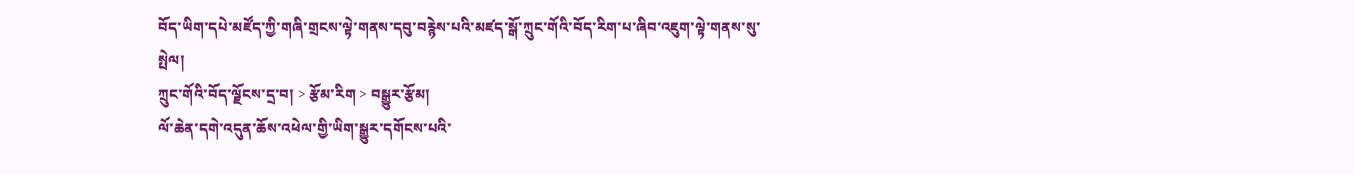བོད་ཡིག་དཔེ་མཛོད་ཀྱི་གཞི་གྲངས་ལྟེ་གནས་དབུ་བརྙེས་པའི་མཛད་སྒོ་ཀྲུང་གོའི་བོད་རིག་པ་ཞིབ་འཇུག་ལྟེ་གནས་སུ་སྤེལ།
ཀྲུང་གོའི་བོད་ལྗོངས་དྲ་བ། > རྩོམ་རིག > བསྒྱུར་རྩོམ།
ལོ་ཆེན་དགེ་འདུན་ཆོས་འཕེལ་གྱི་ཡིག་སྒྱུར་དགོངས་པའི་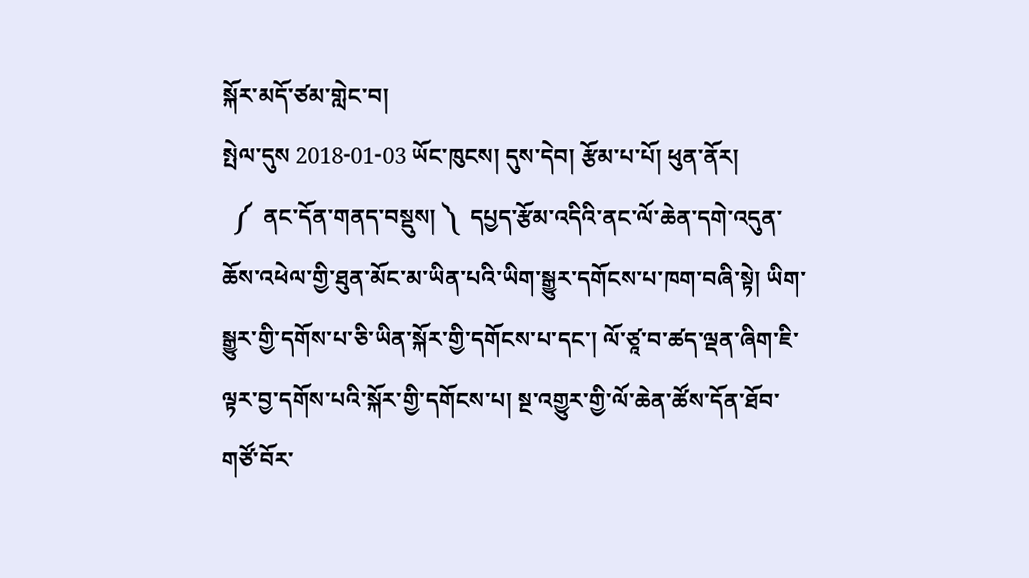སྐོར་མདོ་ཙམ་གླེང་བ།
སྤེལ་དུས 2018-01-03 ཡོང་ཁུངས། དུས་དེབ། རྩོམ་པ་པོ། ཕུན་ནོར།
  ༼  ནང་དོན་གནད་བསྡུས། ༽  དཔྱད་རྩོམ་འདིའི་ནང་ལོ་ཆེན་དགེ་འདུན་ཆོས་འཕེལ་གྱི་ཐུན་མོང་མ་ཡིན་པའི་ཡིག་སྒྱུར་དགོངས་པ་ཁག་བཞི་སྟེ། ཡིག་སྒྱུར་གྱི་དགོས་པ་ཅི་ཡིན་སྐོར་གྱི་དགོངས་པ་དང་། ལོ་ཙཱ་བ་ཚད་ལྡན་ཞིག་ཇི་ལྟར་བྱ་དགོས་པའི་སྐོར་གྱི་དགོངས་པ། སྔ་འགྱུར་གྱི་ལོ་ཆེན་ཚོས་དོན་ཐོབ་གཙོ་བོར་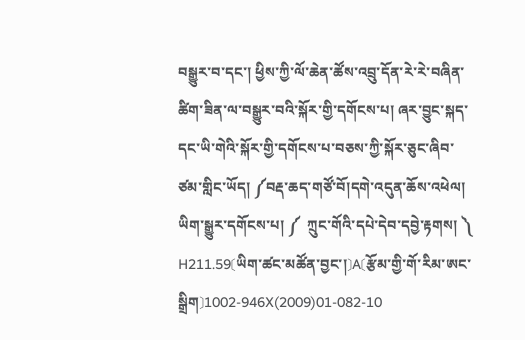བསྒྱུར་བ་དང་། ཕྱིས་ཀྱི་ལོ་ཆེན་ཚོས་འབྲུ་དོན་རེ་རེ་བཞིན་ཚིག་ཟིན་ལ་བསྒྱུར་བའི་སྐོར་གྱི་དགོངས་པ། ཞར་བྱུང་སྐད་དང་ཡི་གེའི་སྐོར་གྱི་དགོངས་པ་བཅས་ཀྱི་སྐོར་ཅུང་ཞིབ་ཙམ་གླིང་ཡོད། ༼བརྡ་ཆད་གཙོ་བོ།དགེ་འདུན་ཆོས་འཕེལ། ཡིག་སྒྱུར་དགོངས་པ། ༼  ཀྲུང་གོའི་དཔེ་དེབ་དབྱེ་རྟགས། ༽   H211.59〔ཡིག་ཚང་མཚོན་བྱང་།〕A〔རྩོམ་གྱི་གོ་རིམ་ཨང་སྒྲིག〕1002-946X(2009)01-082-10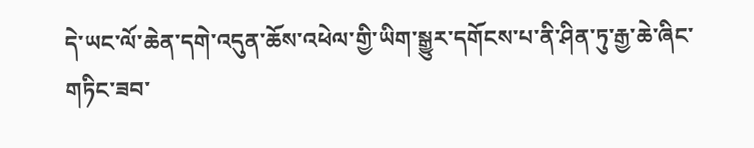དེ་ཡང་ལོ་ཆེན་དགེ་འདུན་ཆོས་འཕེལ་གྱི་ཡིག་སྒྱུར་དགོངས་པ་ནི་ཤིན་ཏུ་རྒྱ་ཆེ་ཞིང་གཏིང་ཟབ་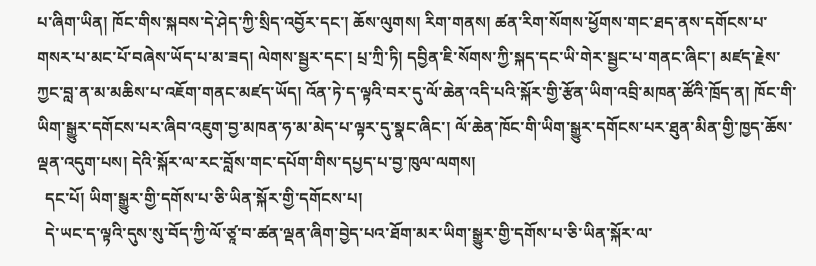པ་ཞིག་ཡིན། ཁོང་གིས་སྐབས་དེ་ཤེད་ཀྱི་སྲིད་འབྱོར་དང་། ཆོས་ལུགས། རིག་གནས། ཚན་རིག་སོགས་ཕྱོགས་གང་ཐད་ནས་དགོངས་པ་གསར་པ་མང་པོ་བཞེས་ཡོད་པ་མ་ཟད། ལེགས་སྦྱར་དང་། པྲ་ཀྲི་ཏི། དབྱིན་ཇི་སོགས་ཀྱི་སྐད་དང་ཡི་གེར་སྦྱང་པ་གནང་ཞིང་། མཛད་རྗེས་ཀྱང་བླ་ན་མ་མཆིས་པ་འཇོག་གནང་མཛད་ཡོད། འོན་ཏེ་ད་ལྟའི་བར་དུ་ལོ་ཆེན་འདི་པའི་སྐོར་གྱི་རྩོན་ཡིག་འབྲི་མཁན་ཚོའི་ཁྲོད་ན། ཁོང་གི་ཡིག་སྒྱུར་དགོངས་པར་ཞིབ་འཇུག་བྱ་མཁན་ཧ་མ་མེད་པ་ལྟར་དུ་སྣང་ཞིང་། ལོ་ཆེན་ཁོང་གི་ཡིག་སྒྱུར་དགོངས་པར་ཐུན་མིན་གྱི་ཁྱད་ཆོས་ལྡན་འདུག་པས། དེའི་སྐོར་ལ་རང་བློས་གང་དཔོག་གིས་དཔྱད་པ་བྱ་ཁུལ་ལགས།
  དང་པོ། ཡིག་སྒྱུར་གྱི་དགོས་པ་ཅི་ཡིན་སྐོར་གྱི་དགོངས་པ།
  དེ་ཡང་ད་ལྟའི་དུས་སུ་བོད་ཀྱི་ལོ་ཙཱ་བ་ཚན་ལྡན་ཞིག་བྱེད་པའ་ཐོག་མར་ཡིག་སྒྱུར་གྱི་དགོས་པ་ཅི་ཡིན་སྐོར་ལ་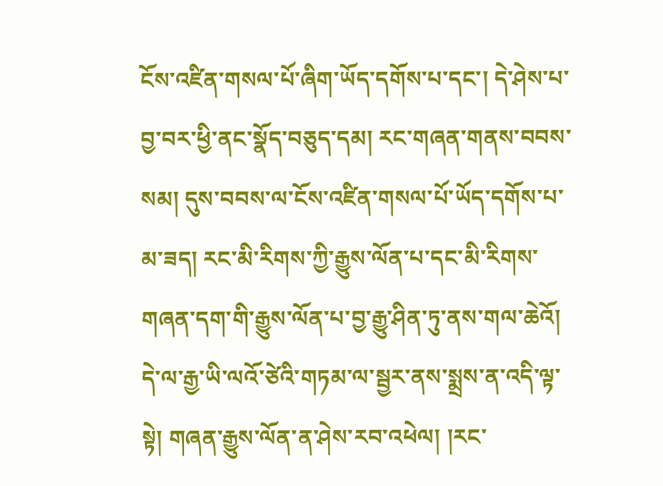ངོས་འཛིན་གསལ་པོ་ཞིག་ཡོད་དགོས་པ་དང་། དེ་ཤེས་པ་བྱ་བར་ཕྱི་ནང་སྣོད་བཅུད་དམ། རང་གཞན་གནས་བབས་སམ། དུས་བབས་ལ་ངོས་འཛིན་གསལ་པོ་ཡོད་དགོས་པ་མ་ཟད། རང་མི་རིགས་ཀྱི་རྒྱུས་ལོན་པ་དང་མི་རིགས་གཞན་དག་གི་རྒྱུས་ལོན་པ་བྱ་རྒྱུ་ཤིན་ཏུ་ནས་གལ་ཆེའོ། དེ་ལ་རྒྱ་ཡི་ལའོ་ཙེའི་གཏམ་ལ་སྦྱར་ནས་སྨྲས་ན་འདི་ལྟ་སྟེ། གཞན་རྒྱུས་ལོན་ན་ཤེས་རབ་འཕེལ། །རང་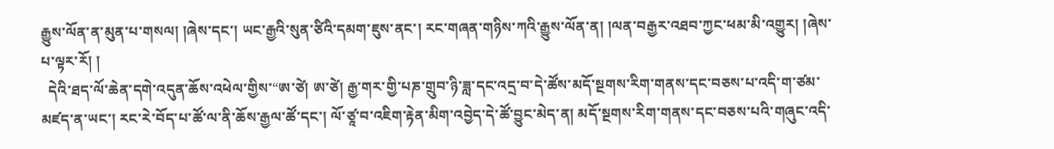རྒྱུས་ལོན་ན་མུན་པ་གསལ། །ཞེས་དང་། ཡང་རྒྱའི་སུན་ཙིའི་དམག་ཇུས་ནང་། རང་གཞན་གཉིས་ཀའི་རྒྱུས་ལོན་ན། །ལན་བརྒྱར་འཐབ་ཀྱང་ཕམ་མི་འགྱུར། །ཞེས་པ་ལྟར་རོ། །
  དེའི་ཐད་ལོ་ཆེན་དགེ་འདུན་ཆོས་འཕེལ་གྱིས་“ཨ་ཙེ། ཨ་ཙེ། རྒྱ་གར་གྱི་པཎ་གྲུབ་ཉི་ཟླ་དང་འདྲ་བ་དེ་ཚོས་མདོ་སྔགས་རིག་གནས་དང་བཅས་པ་འདི་ག་ཙམ་མཛད་ན་ཡང་། རང་རེ་བོད་པ་ཚོ་ལ་ནི་ཆོས་རྒྱལ་ཚོ་དང་། ལོ་ཙཱ་བ་འཇིག་རྟེན་མིག་འབྱེད་དེ་ཚོ་བྱུང་མེད་ན། མདོ་སྔགས་རིག་གནས་དང་བཅས་པའི་གཞུང་འདི་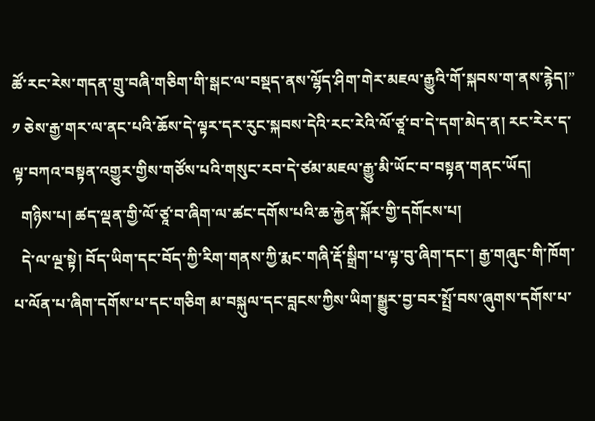ཚོ་རང་རེས་གདན་གྲུ་བཞི་གཅིག་གི་སྒང་ལ་བསྡད་ནས་ལྷོད་ཤིག་གེར་མཇལ་རྒྱུའི་གོ་སྐབས་ག་ནས་རྙེད།” ༡ ཅེས་རྒྱ་གར་ལ་ནང་པའི་ཆོས་དེ་ལྟར་དར་རུང་སྐབས་དེའི་རང་རེའི་ལོ་ཙཱ་བ་དེ་དག་མེད་ན། རང་རེར་ད་ལྟ་བཀའ་བསྟན་འགྱུར་གྱིས་གཙོས་པའི་གསུང་རབ་དེ་ཙམ་མཇལ་རྒྱུ་མི་ཡོང་བ་བསྟན་གནང་ཡོད།
  གཉིས་པ། ཚད་ལྡན་གྱི་ལོ་ཙཱ་བ་ཞིག་ལ་ཚང་དགོས་པའི་ཆ་རྐྱེན་སྐོར་གྱི་དགོངས་པ།
  དེ་ལ་ལྔ་སྟེ། བོད་ཡིག་དང་བོད་ཀྱི་རིག་གནས་ཀྱི་རྨང་གཞི་རྡོ་སྒྲིག་པ་ལྟ་བུ་ཞིག་དང་། རྒྱ་གཞུང་གི་ཁོག་པ་ལོན་པ་ཞིག་དགོས་པ་དང་གཅིག མ་བསྐུལ་དང་བླངས་ཀྱིས་ཡིག་སྒྱུར་བྱ་བར་སྤྲོ་བས་ཞུགས་དགོས་པ་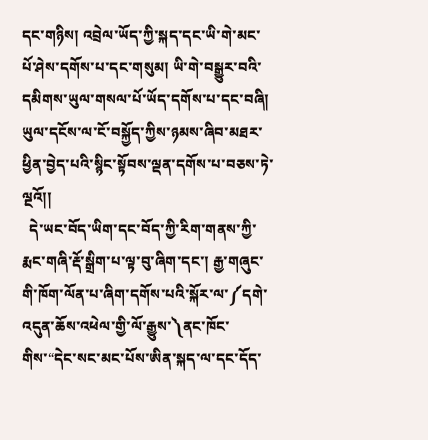དང་གཉིས། འབྲེལ་ཡོད་ཀྱི་སྐད་དང་ཡི་གེ་མང་པོ་ཤེས་དགོས་པ་དང་གསུམ། ཡི་གེ་བསྒྱུར་བའི་དམིགས་ཡུལ་གསལ་པོ་ཡོད་དགོས་པ་དང་བཞི། ཡུལ་དངོས་ལ་ངོ་བསྐྱོད་ཀྱིས་ཉམས་ཞིབ་མཐར་ཕྱིན་བྱེད་པའི་སྙིང་སྟོབས་ལྡན་དགོས་པ་བཅས་ཏེ་ལྔའོ།།
  དེ་ཡང་བོད་ཡིག་དང་བོད་ཀྱི་རིག་གནས་ཀྱི་རྨང་གཞི་རྡོ་སྒྲིག་པ་ལྟ་བུ་ཞིག་དང་། རྒྱ་གཞུང་གི་ཁོག་ལོན་པ་ཞིག་དགོས་པའི་སྐོར་ལ་༼དགེ་འདུན་ཆོས་འཕེལ་གྱི་ལོ་རྒྱུས་༽ནང་ཁོང་གིས་“དེང་སང་མང་པོས་ཨིན་སྐད་ལ་དང་དོད་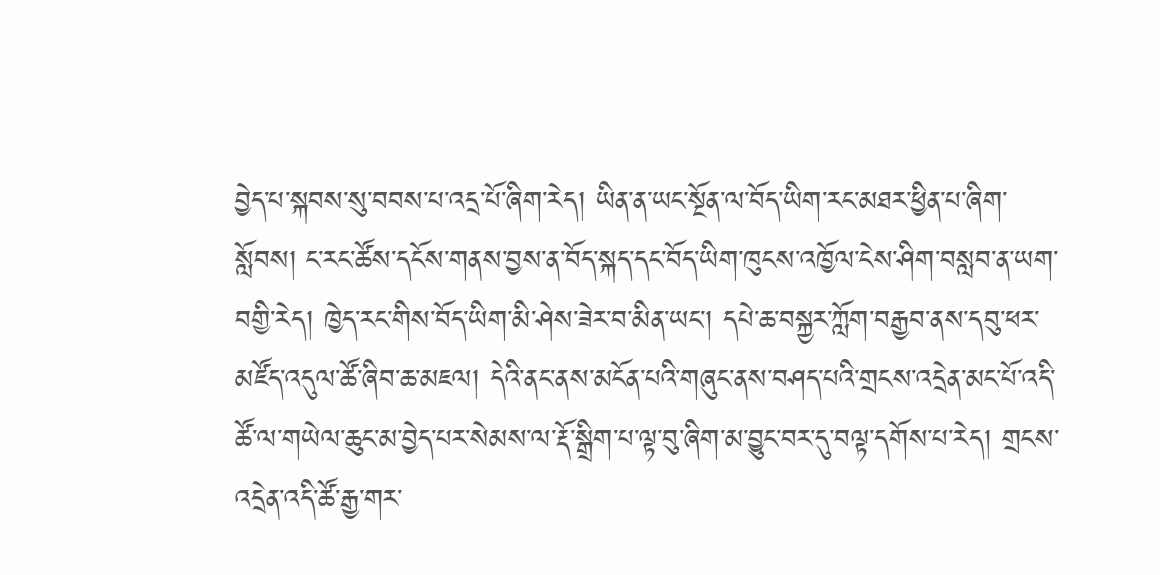བྱེད་པ་སྐབས་སུ་བབས་པ་འདྲ་པོ་ཞིག་རེད། ཡིན་ན་ཡང་སྔོན་ལ་བོད་ཡིག་རང་མཐར་ཕྱིན་པ་ཞིག་སློབས། ང་རང་ཚོས་དངོས་གནས་བྱས་ན་བོད་སྐད་དང་བོད་ཡིག་ཁུངས་འཁྱོལ་ངེས་ཤིག་བསླབ་ན་ཡག་བགྱི་རེད། ཁྱེད་རང་གིས་བོད་ཡིག་མི་ཤེས་ཟེར་བ་མིན་ཡང་། དཔེ་ཆ་བསྐྱར་ཀློག་བརྒྱབ་ནས་དབུ་ཕར་མཛོད་འདུལ་ཚོ་ཞིབ་ཆ་མཇལ། དེའི་ནང་ནས་མངོན་པའི་གཞུང་ནས་བཤད་པའི་གྲངས་འདྲེན་མང་པོ་འདི་ཚོ་ལ་གཡེལ་ཆུང་མ་བྱེད་པར་སེམས་ལ་རྡོ་སྒྲིག་པ་ལྟ་བུ་ཞིག་མ་བྱུང་བར་དུ་བལྟ་དགོས་པ་རེད། གྲངས་འདྲེན་འདི་ཚོ་རྒྱ་གར་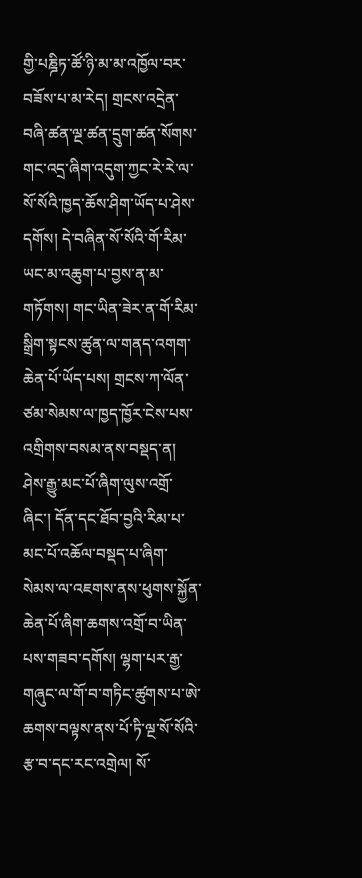གྱི་པཎྜིཏ་ཚོ་ཉི་མ་མ་འཁྱོལ་བར་བཟོས་པ་མ་རེད། གྲངས་འདྲེན་བཞི་ཚན་ལྔ་ཚན་དྲུག་ཚན་སོགས་གང་འདྲ་ཞིག་འདུག་ཀྱང་རེ་རེ་ལ་སོ་སོའི་ཁྱད་ཆོས་ཤིག་ཡོད་པ་ཤེས་དགོས། དེ་བཞིན་སོ་སོའི་གོ་རིམ་ཡང་མ་འཆུག་པ་བྱས་ན་མ་གཏོགས། གང་ཡིན་ཟེར་ན་གོ་རིམ་སྒྲིག་སྟངས་ཚུན་ལ་གནད་འགག་ཆེན་པོ་ཡོད་པས། གྲངས་ཀ་ལོན་ཙམ་སེམས་ལ་ཁྱད་ཁྱོར་ངེས་པས་འགྲིགས་བསམ་ནས་བསྡད་ན། ཤེས་རྒྱུ་མང་པོ་ཞིག་ལུས་འགྲོ་ཞིང་། དོན་དང་ཐོབ་བྱའི་རིམ་པ་མང་པོ་འཆོལ་བསྡད་པ་ཞིག་སེམས་ལ་འཇགས་ནས་ཕུགས་སྐྱོན་ཆེན་པོ་ཞིག་ཆགས་འགྲོ་བ་ཡིན་པས་གཟབ་དགོས། ལྷག་པར་རྒྱ་གཞུང་ལ་གོ་བ་གཏིང་ཚུགས་པ་ཨེ་ཆགས་བལྟས་ནས་པོ་ཏི་ལྔ་སོ་སོའི་རྩ་བ་དང་རང་འགྲེལ། སོ་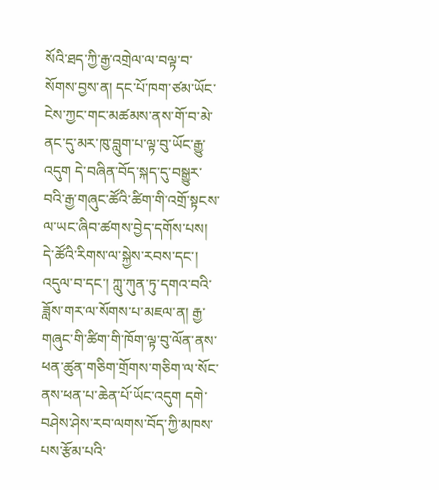སོའི་ཐད་ཀྱི་རྒྱ་འགྲེལ་ལ་བལྟ་བ་སོགས་བྱས་ན། དང་པོ་ཁག་ཙམ་ཡོང་ངེས་ཀྱང་གང་མཚམས་ནས་གོ་བ་མེ་ནང་དུ་མར་ཁུ་བླུག་པ་ལྟ་བུ་ཡོང་རྒྱུ་འདུག དེ་བཞིན་བོད་སྐད་དུ་བསྒྱུར་བའི་རྒྱ་གཞུང་ཚོའི་ཚིག་གི་འགྲོ་སྟངས་ལ་ཡང་ཞིབ་ཚགས་བྱེད་དགོས་པས། དེ་ཚོའི་རིགས་ལ་སྐྱེས་རབས་དང་། འདུལ་བ་དང་། ཀླུ་ཀུན་ཏུ་དགའ་བའི་ཟློས་གར་ལ་སོགས་པ་མཇལ་ན། རྒྱ་གཞུང་གི་ཚིག་གི་ཁོག་ལྟ་བུ་ལོན་ནས་ཕན་ཚུན་གཅིག་གྲོགས་གཅིག་ལ་སོང་ནས་ཕན་པ་ཆེན་པོ་ཡོང་འདུག དགེ་བཤེས་ཤེས་རབ་ལགས་བོད་ཀྱི་མཁས་པས་རྩོམ་པའི་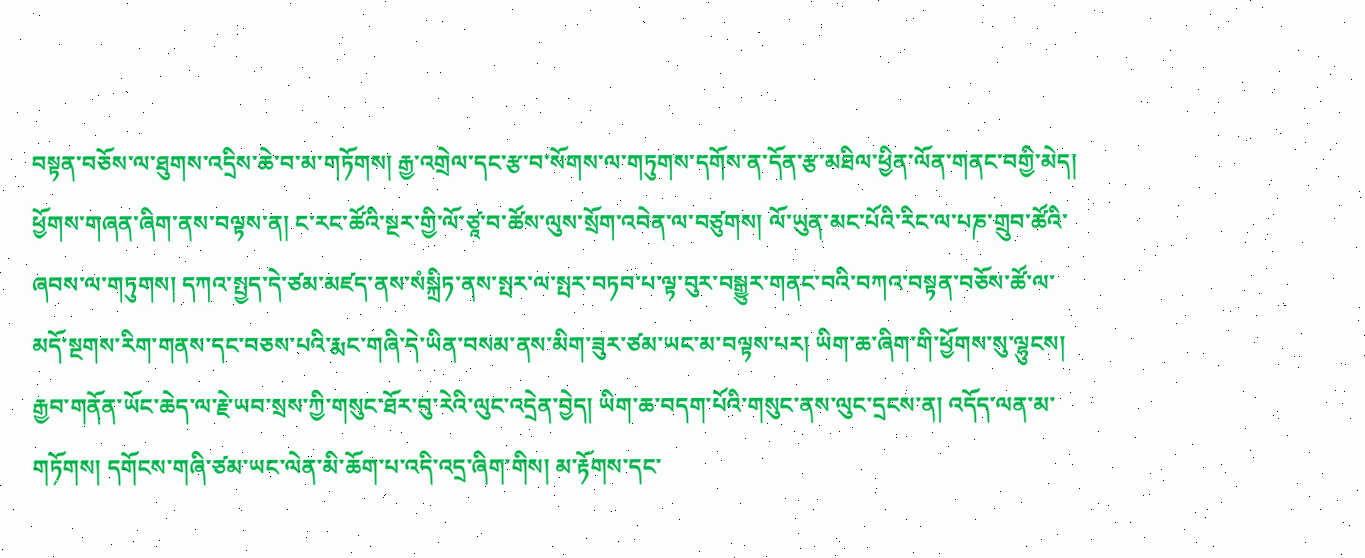བསྟན་བཅོས་ལ་ཐུགས་འདྲིས་ཆེ་བ་མ་གཏོགས། རྒྱ་འགྲེལ་དང་རྩ་བ་སོགས་ལ་གཏུགས་དགོས་ན་དོན་རྩ་མཐིལ་ཕྱིན་ལོན་གནང་བགྱི་མེད། ཕྱོགས་གཞན་ཞིག་ནས་བལྟས་ན། ང་རང་ཚོའི་སྔར་གྱི་ལོ་ཙཱ་བ་ཚོས་ལུས་སྲོག་འབེན་ལ་བཙུགས། ལོ་ཡུན་མང་པོའི་རིང་ལ་པཎ་གྲུབ་ཚོའི་ཞབས་ལ་གཏུགས། དཀའ་སྤྱད་དེ་ཙམ་མཛད་ནས་སཾསྐྲིཏ་ནས་སྤར་ལ་སྤར་བཏབ་པ་ལྟ་བུར་བསྒྱུར་གནང་བའི་བཀའ་བསྟན་བཅོས་ཚོ་ལ་མདོ་སྔགས་རིག་གནས་དང་བཅས་པའི་རྨང་གཞི་དེ་ཡིན་བསམ་ནས་མིག་ཟུར་ཙམ་ཡང་མ་བལྟས་པར། ཡིག་ཆ་ཞིག་གི་ཕྱོགས་སུ་ལྷུངས། རྒྱབ་གནོན་ཡོང་ཆེད་ལ་རྗེ་ཡབ་སྲས་ཀྱི་གསུང་ཐོར་བུ་རེའི་ལུང་འདྲེན་བྱེད། ཡིག་ཆ་བདག་པོའི་གསུང་ནས་ལུང་དྲངས་ན། འདོད་ལན་མ་གཏོགས། དགོངས་གཞི་ཙམ་ཡང་ལེན་མི་ཆོག་པ་འདི་འདྲ་ཞིག་གིས། མ་རྟོགས་དང་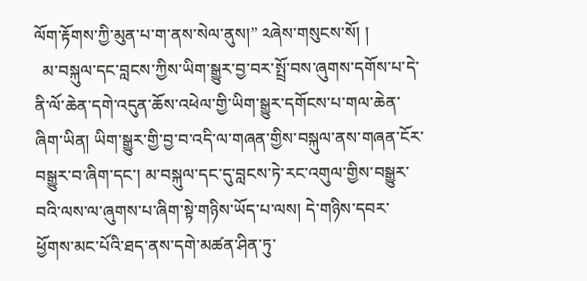ལོག་རྟོགས་ཀྱི་མུན་པ་ག་ནས་སེལ་ནུས།” ༢ཞེས་གསུངས་སོ། །
  མ་བསྐུལ་དང་བླངས་ཀྱིས་ཡིག་སྒྱུར་བྱ་བར་སྤྲོ་བས་ཞུགས་དགོས་པ་དེ་ནི་ལོ་ཆེན་དགེ་འདུན་ཆོས་འཕེལ་གྱི་ཡིག་སྒྱུར་དགོངས་པ་གལ་ཆེན་ཞིག་ཡིན། ཡིག་སྒྱུར་གྱི་བྱ་བ་འདི་ལ་གཞན་གྱིས་བསྐུལ་ནས་གཞན་ངོར་བསྒྱུར་བ་ཞིག་དང་། མ་བསྐུལ་དང་དུ་བླངས་ཏེ་རང་འགུལ་གྱིས་བསྒྱུར་བའི་ལས་ལ་ཞུགས་པ་ཞིག་སྟེ་གཉིས་ཡོད་པ་ལས། དེ་གཉིས་དབར་ཕྱོགས་མང་པོའི་ཐད་ནས་དགེ་མཚན་ཤིན་ཏུ་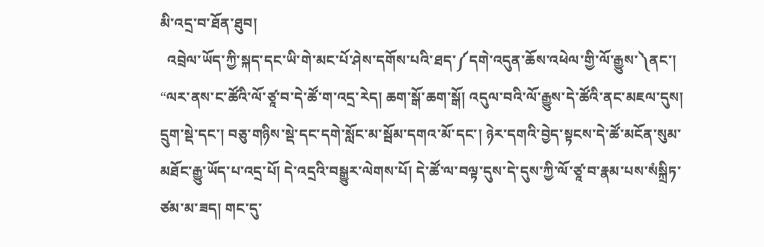མི་འདྲ་བ་ཐོན་ཐུབ།
  འབྲེལ་ཡོད་ཀྱི་སྐད་དང་ཡི་གེ་མང་པོ་ཤེས་དགོས་པའི་ཐད་༼དགེ་འདུན་ཆོས་འཕེལ་གྱི་ལོ་རྒྱུས་༽ནང་། “ལར་ནས་ང་ཚོའི་ལོ་ཙཱ་བ་དེ་ཚོ་ག་འདྲ་རེད། ཆག་སྒོ་ཆག་སྒོ། འདུལ་བའི་ལོ་རྒྱུས་དེ་ཚོའི་ནང་མཇལ་དུས། དྲུག་སྡེ་དང་། བཅུ་གཉིས་སྡེ་དང་དགེ་སློང་མ་སྦོམ་དགའ་མོ་དང་། ཉེར་དགའི་བྱེད་སྟངས་དེ་ཚོ་མངོན་སུམ་མཐོང་རྒྱུ་ཡོད་པ་འདྲ་པོ། དེ་འདྲའི་བསྒྱུར་ལེགས་པོ། དེ་ཚོ་ལ་བལྟ་དུས་དེ་དུས་ཀྱི་ལོ་ཙཱ་བ་རྣམ་པས་སཾསྐྲིཏ་ཙམ་མ་ཟད། གང་དུ་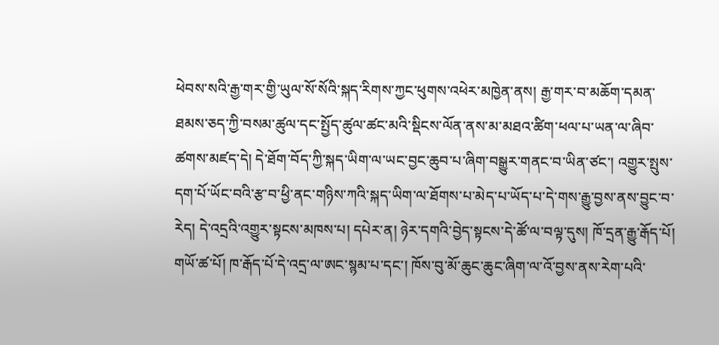ཕེབས་སའི་རྒྱ་གར་གྱི་ཡུལ་སོ་སོའི་སྐད་རིགས་ཀྱང་ཕུགས་འཕེར་མཁྱེན་ནས། རྒྱ་གར་བ་མཆོག་དམན་ཐམས་ཅད་ཀྱི་བསམ་ཚུལ་དང་སྤྱོད་ཚུལ་ཚང་མའི་སྡིངས་ལོན་ནས་མ་མཐའ་ཚིག་ཕལ་པ་ཡན་ལ་ཞིབ་ཚགས་མཛད་དེ། དེ་ཐོག་བོད་ཀྱི་སྐད་ཡིག་ལ་ཡང་བྱང་ཆུབ་པ་ཞིག་བསྒྱུར་གནང་བ་ཡིན་ཙང་། འགྱུར་སྤུས་དག་པོ་ཡོང་བའི་རྩ་བ་ཕྱི་ནང་གཉིས་ཀའི་སྐད་ཡིག་ལ་ཐོགས་པ་མེད་པ་ཡོད་པ་དེ་གས་རྒྱུ་བྱས་ནས་བྱུང་བ་རེད། དེ་འདྲའི་འགྱུར་སྟངས་མཁས་པ། དཔེར་ན། ཉེར་དགའི་བྱེད་སྟངས་དེ་ཚོ་ལ་བལྟ་དུས། ཁོ་དྲན་རྒྱུ་རྒོད་པོ། གཡོ་ཚ་པོ། ཁ་རྒོད་པོ་དེ་འདྲ་ལ་ཨང་སྙམ་པ་དང་། ཁོས་བུ་མོ་ཆུང་ཆུང་ཞིག་ལ་འོ་བྱས་ནས་རེག་པའི་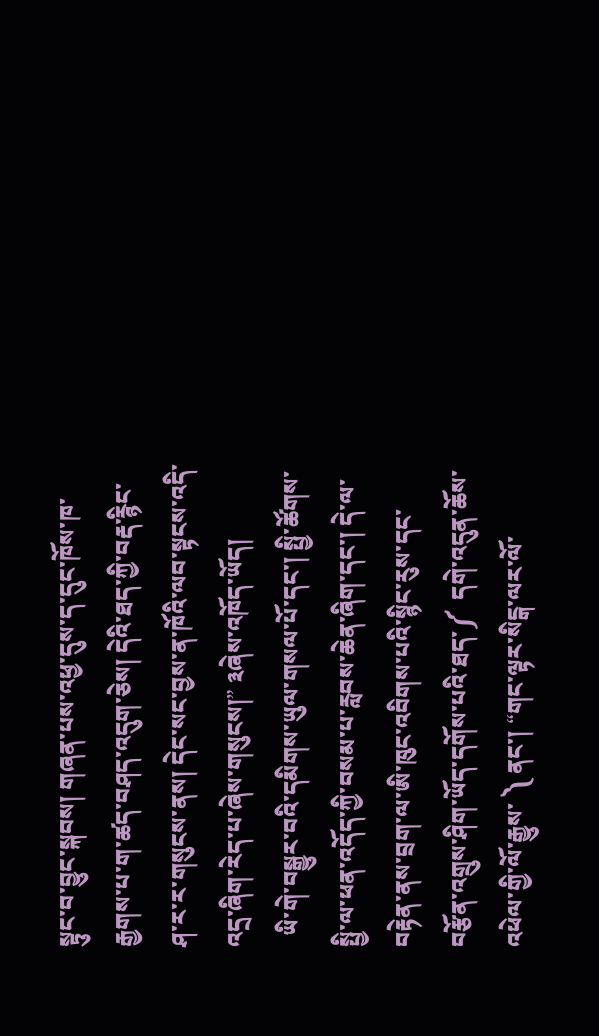སྟུང་བ་བྱུང་སྐབས། གཞན་པས་འཕྱ་དུས་ད་དུང་ཁོས་ཁ་རྒྱགས་པ་ག་ཚད་བཤད་འདུག་ཅེས། དེའི་ཐད་ཀྱི་བརྡ་རྙིང་ཤ་ར་ར་གསུངས་ནས། དེང་སང་བྱས་ན་ཁོའི་ལབ་སྟངས་འདི་འདྲ་ཞིག་རེད་པ་ཞེས་གསུངས།” ༣ཞེས་འཁོད་ཡོད།
  ཡི་གེ་བསྒྱུར་བའི་དམིགས་ཡུལ་གསལ་པོ་དང་། སྤྱི་ཚོགས་སྤྱི་ལ་ཕན་འདོད་ཀྱི་བསམ་པ་རླབས་ཆེན་ཞིག་དང་། དེ་ལ་བརྟེན་ནས་བྲག་ལ་ཨི་ཁུང་འབིགས་པའི་སྙིང་རུས་དང་བརྩོན་འགྲུས་ཤིག་ཡོད་དགོས་པའི་ཐད་༼  དགེ་འདུན་ཆོས་འཕེལ་གྱི་ལོ་རྒྱུས་ ༽ ནང་། “གང་ལྟར་སིངྒ་ལར་ལོ་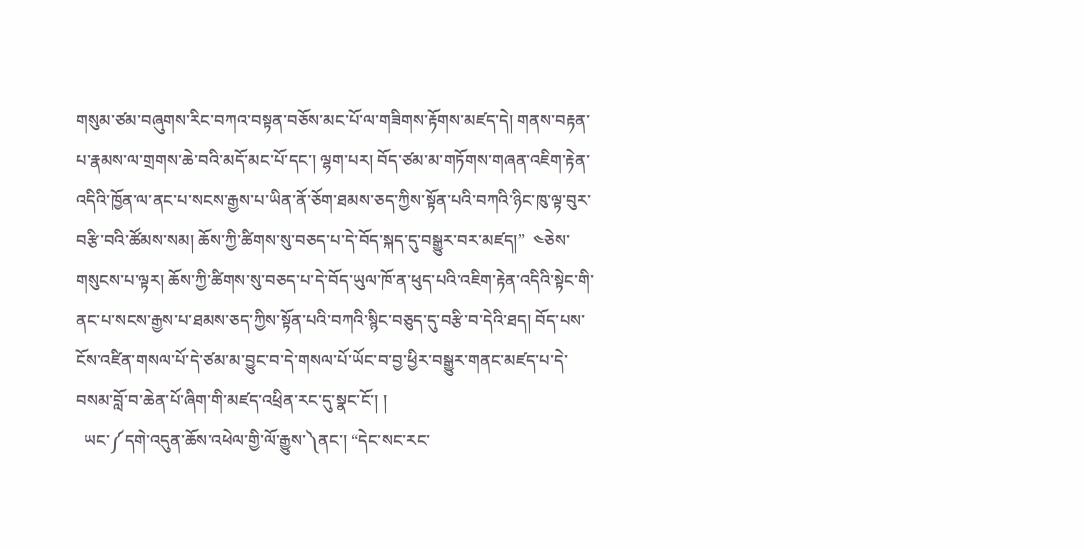གསུམ་ཙམ་བཞུགས་རིང་བཀའ་བསྟན་བཅོས་མང་པོ་ལ་གཟིགས་རྟོགས་མཛད་དེ། གནས་བརྟན་པ་རྣམས་ལ་གྲགས་ཆེ་བའི་མདོ་མང་པོ་དང་། ལྷག་པར། བོད་ཙམ་མ་གཏོགས་གཞན་འཇིག་རྟེན་འདིའི་ཁྱོན་ལ་ནང་པ་སངས་རྒྱས་པ་ཡིན་ནོ་ཅོག་ཐམས་ཅད་ཀྱིས་སྟོན་པའི་བཀའི་ཉིང་ཁུ་ལྟ་བུར་བརྩི་བའི་ཚོམས་སམ། ཆོས་ཀྱི་ཚིགས་སུ་བཅད་པ་དེ་བོད་སྐད་དུ་བསྒྱུར་བར་མཛད།”  ༤ཅེས་གསུངས་པ་ལྟར། ཆོས་ཀྱི་ཚིགས་སུ་བཅད་པ་དེ་བོད་ཡུལ་ཁོ་ན་ཕུད་པའི་འཇིག་རྟེན་འདིའི་སྟེང་གི་ནང་པ་སངས་རྒྱས་པ་ཐམས་ཅད་ཀྱིས་སྟོན་པའི་བཀའི་སྙིང་བཅུད་དུ་བརྩི་བ་དེའི་ཐད། བོད་པས་ངོས་འཛིན་གསལ་པོ་དེ་ཙམ་མ་བྱུང་བ་དེ་གསལ་པོ་ཡོང་བ་བྱ་ཕྱིར་བསྒྱུར་གནང་མཛད་པ་དེ་བསམ་བློ་བ་ཆེན་པོ་ཞིག་གི་མཛད་འཕྲིན་རང་དུ་སྣང་ངོ་། །
  ཡང་༼དགེ་འདུན་ཆོས་འཕེལ་གྱི་ལོ་རྒྱུས་༽ནང་། “དེང་སང་རང་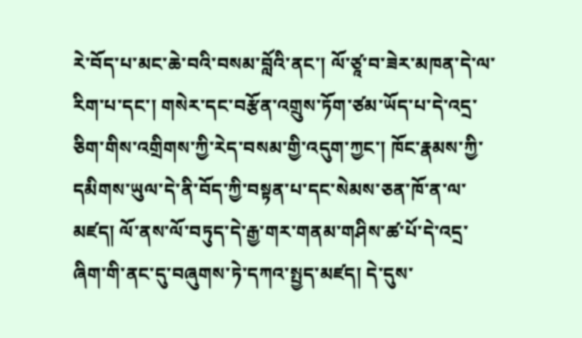རེ་བོད་པ་མང་ཆེ་བའི་བསམ་བློའི་ནང་། ལོ་ཙཱ་བ་ཟེར་མཁན་དེ་ལ་རིག་པ་དང་། གསེར་དང་བརྩོན་འགྲུས་ཏོག་ཙམ་ཡོད་པ་དེ་འདྲ་ཅིག་གིས་འགྲིགས་ཀྱི་རེད་བསམ་གྱི་འདུག་ཀྱང་། ཁོང་རྣམས་ཀྱི་དམིགས་ཡུལ་དེ་ནི་བོད་ཀྱི་བསྟན་པ་དང་སེམས་ཅན་ཁོ་ན་ལ་མཛད། ལོ་ནས་ལོ་བཏུད་དེ་རྒྱ་གར་གནམ་གཤིས་ཚ་པོ་དེ་འདྲ་ཞིག་གི་ནང་དུ་བཞུགས་ཏེ་དཀའ་སྤྱད་མཛད། དེ་དུས་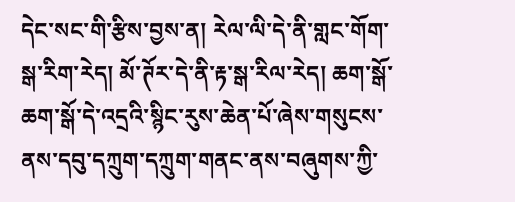དེང་སང་གི་རྩིས་བྱས་ན། རེལ་ལི་དེ་ནི་གླང་གོག་སྒ་རིག་རེད། མོ་ཊོར་དེ་ནི་རྟ་སྒ་རིལ་རེད། ཆག་སྒོ་ཆག་སྒོ་དེ་འདྲའི་སྙིང་རུས་ཆེན་པོ་ཞེས་གསུངས་ནས་དབུ་དཀྲུག་དཀྲུག་གནང་ནས་བཞུགས་ཀྱི་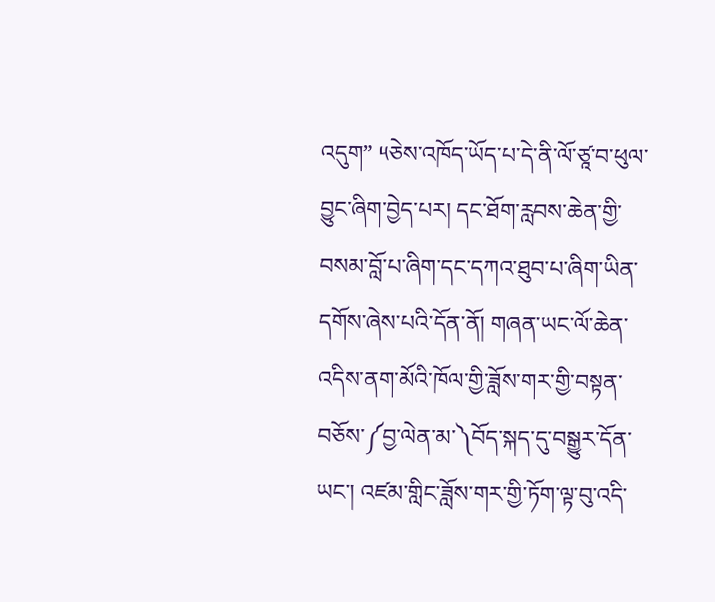འདུག” ༥ཅེས་འཁོད་ཡོད་པ་དེ་ནི་ལོ་ཙཱ་བ་ཕུལ་བྱུང་ཞིག་བྱེད་པར། དང་ཐོག་རླབས་ཆེན་གྱི་བསམ་བློ་པ་ཞིག་དང་དཀའ་ཐུབ་པ་ཞིག་ཡིན་དགོས་ཞེས་པའི་དོན་ནོ། གཞན་ཡང་ལོ་ཆེན་འདིས་ནག་མོའི་ཁོལ་གྱི་ཟློས་གར་གྱི་བསྟན་བཅོས་༼བྱ་ལེན་མ་༽བོད་སྐད་དུ་བསྒྱུར་དོན་ཡང་། འཛམ་གླིང་ཟློས་གར་གྱི་ཏོག་ལྟ་བུ་འདི་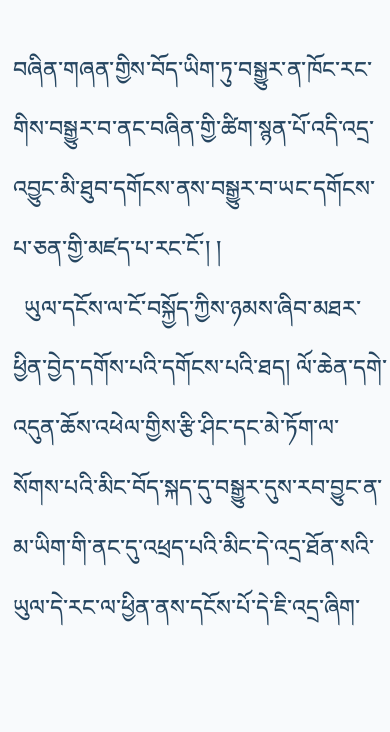བཞིན་གཞན་གྱིས་བོད་ཡིག་ཏུ་བསྒྱུར་ན་ཁོང་རང་གིས་བསྒྱུར་བ་ནང་བཞིན་གྱི་ཚིག་སྙན་པོ་འདི་འདྲ་འབྱུང་མི་ཐུབ་དགོངས་ནས་བསྒྱུར་བ་ཡང་དགོངས་པ་ཅན་གྱི་མཛད་པ་རང་ངོ་། །
  ཡུལ་དངོས་ལ་ངོ་བསྐྱོད་ཀྱིས་ཉམས་ཞིབ་མཐར་ཕྱིན་བྱེད་དགོས་པའི་དགོངས་པའི་ཐད། ལོ་ཆེན་དགེ་འདུན་ཆོས་འཕེལ་གྱིས་རྩི་ཤིང་དང་མེ་ཏོག་ལ་སོགས་པའི་མིང་བོད་སྐད་དུ་བསྒྱུར་དུས་རབ་བྱུང་ན་མ་ཡིག་གི་ནང་དུ་འཕྲད་པའི་མིང་དེ་འདྲ་ཐོན་སའི་ཡུལ་དེ་རང་ལ་ཕྱིན་ནས་དངོས་པོ་དེ་ཇི་འདྲ་ཞིག་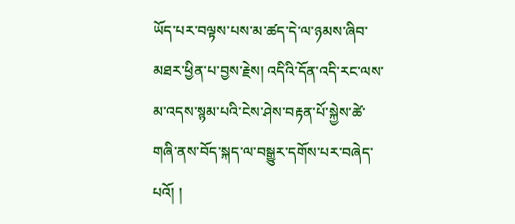ཡོད་པར་བལྟས་པས་མ་ཚད་དེ་ལ་ཉམས་ཞིབ་མཐར་ཕྱིན་པ་བྱས་རྗེས། འདིའི་དོན་འདི་རང་ལས་མ་འདས་སྙམ་པའི་ངེས་ཤེས་བརྟན་པོ་སྐྱེས་ཚེ་གཞི་ནས་བོད་སྐད་ལ་བསྒྱུར་དགོས་པར་བཞེད་པའོ། །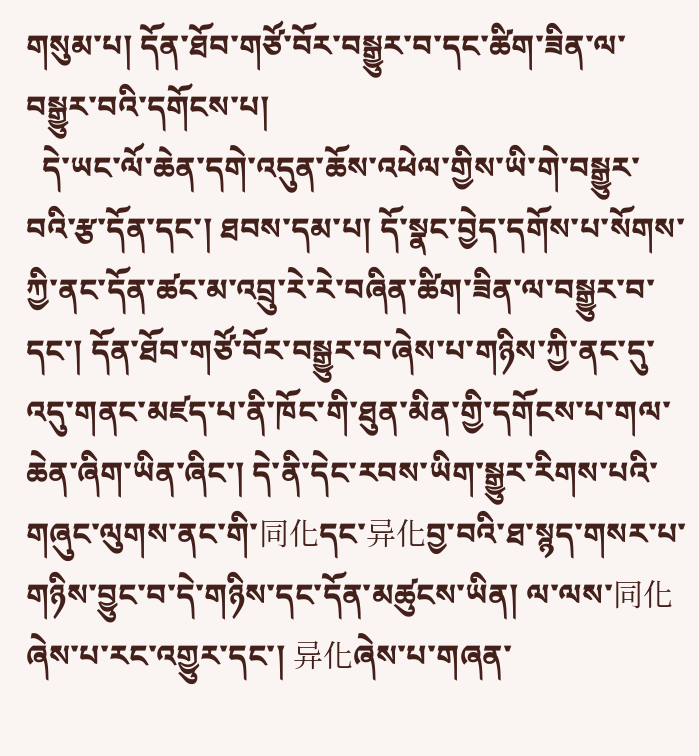གསུམ་པ། དོན་ཐོབ་གཙོ་བོར་བསྒྱུར་བ་དང་ཚིག་ཟིན་ལ་བསྒྱུར་བའི་དགོངས་པ།
  དེ་ཡང་ལོ་ཆེན་དགེ་འདུན་ཆོས་འཕེལ་གྱིས་ཡི་གེ་བསྒྱུར་བའི་རྩ་དོན་དང་། ཐབས་དམ་པ། དོ་སྣང་བྱེད་དགོས་པ་སོགས་ཀྱི་ནང་དོན་ཚང་མ་འབྲུ་རེ་རེ་བཞིན་ཚིག་ཟིན་ལ་བསྒྱུར་བ་དང་། དོན་ཐོབ་གཙོ་བོར་བསྒྱུར་བ་ཞེས་པ་གཉིས་ཀྱི་ནང་དུ་འདུ་གནང་མཛད་པ་ནི་ཁོང་གི་ཐུན་མིན་གྱི་དགོངས་པ་གལ་ཆེན་ཞིག་ཡིན་ཞིང་། དེ་ནི་དེང་རབས་ཡིག་སྒྱུར་རིགས་པའི་གཞུང་ལུགས་ནང་གི་同化དང་异化བྱ་བའི་ཐ་སྙད་གསར་པ་གཉིས་བྱུང་བ་དེ་གཉིས་དང་དོན་མཚུངས་ཡིན། ལ་ལས་同化ཞེས་པ་རང་འགྱུར་དང་། 异化ཞེས་པ་གཞན་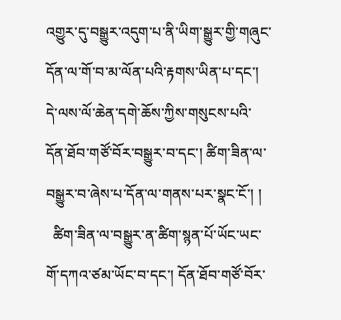འགྱུར་དུ་བསྒྱུར་འདུག་པ་ནི་ཡིག་སྒྱུར་གྱི་གཞུང་དོན་ལ་གོ་བ་མ་ལོན་པའི་རྟགས་ཡིན་པ་དང་། དེ་ལས་ལོ་ཆེན་དགེ་ཆོས་ཀྱིས་གསུངས་པའི་དོན་ཐོབ་གཙོ་བོར་བསྒྱུར་བ་དང་། ཚིག་ཟིན་ལ་བསྒྱུར་བ་ཞེས་པ་དོན་ལ་གནས་པར་སྣང་ངོ་། །
  ཚིག་ཟིན་ལ་བསྒྱུར་ན་ཚིག་སྙན་པོ་ཡོང་ཡང་གོ་དཀའ་ཙམ་ཡོང་བ་དང་། དོན་ཐོབ་གཙོ་བོར་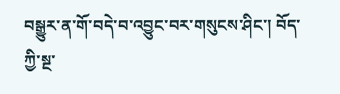བསྒྱུར་ན་གོ་བདེ་བ་འབྱུང་བར་གསུངས་ཤིང་། བོད་ཀྱི་སྔ་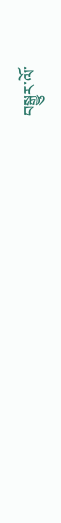བསྒྱུར་ལོ་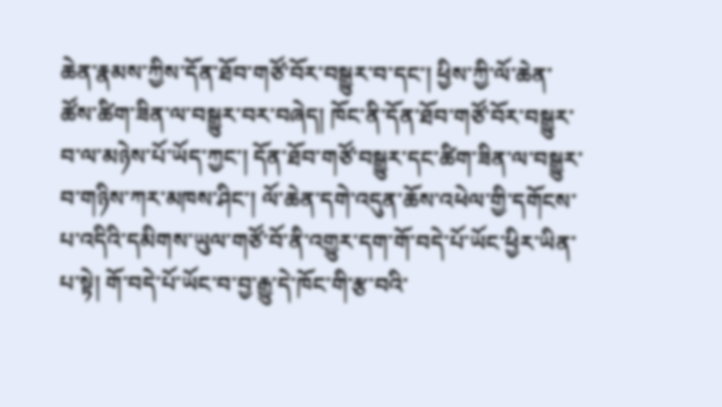ཆེན་རྣམས་ཀྱིས་དོན་ཐོབ་གཙོ་བོར་བསྒྱུར་བ་དང་། ཕྱིས་ཀྱི་ལོ་ཆེན་ཚོས་ཚིག་ཟིན་ལ་བསྒྱུར་བར་བཞེད། ཁོང་ནི་དོན་ཐོབ་གཙོ་བོར་བསྒྱུར་བ་ལ་མཉེས་པོ་ཡོད་ཀྱང་། དོན་ཐོབ་གཙོ་བསྒྱུར་དང་ཚིག་ཟིན་ལ་བསྒྱུར་བ་གཉིས་ཀར་མཁས་ཤིང་། ལོ་ཆེན་དགེ་འདུན་ཆོས་འཕེལ་གྱི་དགོངས་པ་འདིའི་དམིགས་ཡུལ་གཙོ་བོ་ནི་འགྱུར་དག་གོ་བདེ་པོ་ཡོང་ཕྱིར་ཡིན་པ་སྟེ། གོ་བདེ་པོ་ཡོང་བ་བྱ་རྒྱུ་དེ་ཁོང་གི་རྩ་བའི་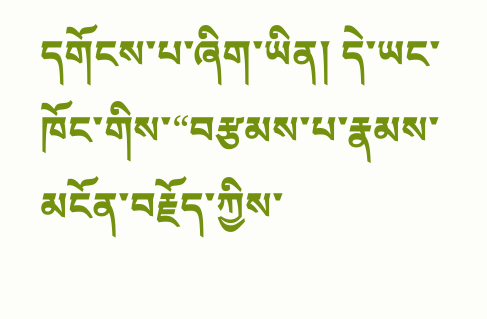དགོངས་པ་ཞིག་ཡིན། དེ་ཡང་ཁོང་གིས་“བརྩམས་པ་རྣམས་མངོན་བརྗོད་ཀྱིས་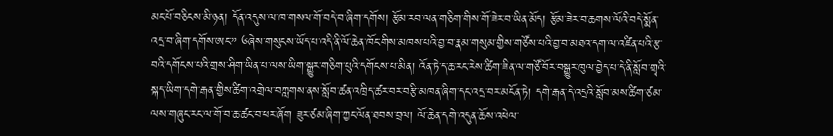མང་པོ་བཅིངས་མི་ཉན། དོན་འདུས་ལ་ཁ་གསལ་གོ་བདེ་བ་ཞིག་དགོས། རྩོམ་རབ་ལན་གཅིག་གིས་གོ་ཟེར་བ་ཡིན་མོད། རྩོམ་ཟེར་བ་ཆགས་ལོའི་བདེ་སྨོན་འདྲ་བ་ཞིག་དགོས་ཨང་” ༦ཞེས་གསུངས་ཡོད་པ་འདི་ནི་ལོ་ཆེན་ཁོང་གིས་མཁས་པའི་བྱ་བ་རྣམ་གསུམ་གྱིས་གཙོས་པའི་བྱ་བ་མཐའ་དག་ལ་འཛིན་པའི་རྩ་བའི་དགོངས་པའི་གྲས་ཤིག་ཡིན་པ་ལས་ཡིག་སྒྱུར་གཅིག་པུའི་དགོངས་པ་མིན། འོན་ཏེ་ད་ཆ་རང་རེས་ཚིག་ཟིན་ལ་གཙོ་བོར་བསྒྱུར་ཁུལ་བྱེད་པ་དེ་ནི་སློབ་གྲྭའི་སྐད་ཡིག་དགེ་རྒན་གྱིས་ཚིག་འགྲེལ་བཀླགས་ནས་སློབ་ཚན་འཁྲིད་ཚར་བར་བརྩི་མཁན་ཞིག་དང་འདྲ་བར་མངོན་ཏེ། དགེ་རྒན་དེ་འདྲའི་སློབ་མས་ཚིག་ཙམ་ལས་གཞུང་རང་ལ་གོ་བ་ཆ་ཚང་བ་ཕར་ཞོག ཟུར་ཙམ་ཞིག་ཀྱང་ལོན་ཐབས་བྲལ། ལོ་ཆེན་དགེ་འདུན་ཆོས་འཕེལ་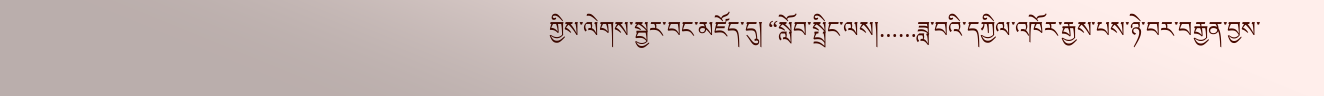གྱིས་ལེགས་སྦྱར་བང་མཛོད་དུ། “སློབ་སྤྲིང་ལས།……ཟླ་བའི་དཀྱིལ་འཁོར་རྒྱས་པས་ཉེ་བར་བརྒྱན་བྱས་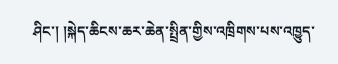ཤིང་། །སྐེད་ཆིངས་ཆར་ཆེན་སྤྲིན་གྱིས་འཁྲིགས་པས་འཁྱུད་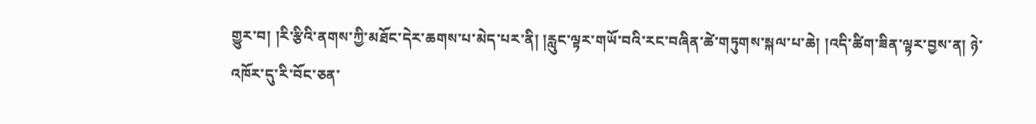གྱུར་བ། །རི་རྩིའི་ནགས་ཀྱི་མཐོང་དེར་ཆགས་པ་མེད་པར་ནི། །རླུང་ལྟར་གཡོ་བའི་རང་བཞིན་ཚེ་གཏུགས་སྐལ་པ་ཆེ། །འདི་ཚིག་ཟིན་ལྟར་བྱས་ན། ཉེ་འཁོར་དུ་རི་བོང་ཅན་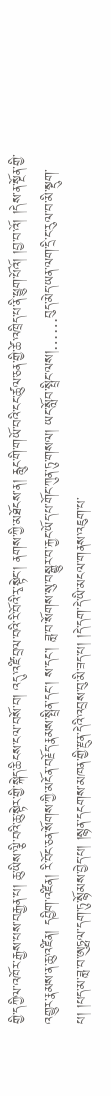གྱི་དཀྱིལ་འཁོར་རྒྱས་པས་བརྒྱན་པ། ཆུ་ཡིས་ལྕི་བའི་ཆུ་སྟེར་གྱི་སྐེད་ཆིངས་ངལ་བསོ་བ། འདུ་འཛི་བྲལ་བའི་རི་བོའི་རྭ་སྟེང་། ནགས་ཀྱི་མཐོངས་ན། རླུང་གི་གཡོ་བའི་ངང་ཚུལ་ཅན་གྱི་ཚེ་འཁྲིད་པ་ནི་ཕྱུག་པོའོ། །བྱ་བ་འོ། །དེས་ན་སྔོན་གྱི་འགྱུར་རྣམས་ན་ཆུ་འཛིན། དབྱིག་འཛིན། རི་བོང་ཅན་སོགས་ཀྱི་མངོན་བརྗོད་རྣམས་སྤྲིན་དང་། ས་དང་། ཟླ་བ་སོགས་སུ་བསྒྱུར་བ་རྐྱང་ཡོད་པ་གོང་ཀུན་ཏུ་གསལ། ཡང་སློབ་སྤྲིང་ལས།……བུད་མེད་ཡན་ལག་དྲི་ང་རུལ་བ་མི་སྡུག་པ། །པད་མ་ཟླ་བ་ཨུཏྤལ་དག་ཏུ་སྙོམས་བྱེད་པ། །སྙན་དངགས་མཁན་གྱི་རྫུན་དེའི་འབྲས་བུ་མི་ཟད་པ། །དེ་དག་དེ་ཡི་མངལ་གནས་འཇུག་པ་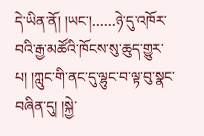དེ་ཡིན་ནོ། །ཡང་།……ཉེ་དུ་འཁོར་བའི་རྒྱ་མཚོའི་ཁོངས་སུ་ཆུད་གྱུར་པ། །ཀླུང་གི་ནང་དུ་ལྷུང་བ་ལྟ་བུ་སྣང་བཞིན་དུ། །སྐྱེ་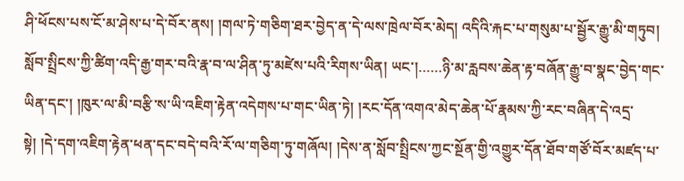ཤི་ཕོངས་པས་ངོ་མ་ཤེས་པ་དེ་བོར་ནས། །གལ་ཏེ་གཅིག་ཐར་བྱེད་ན་དེ་ལས་ཁྲེལ་བོར་མེད། འདིའི་རྐང་པ་གསུམ་པ་སྦྱོར་རྒྱུ་མི་གཏུབ། སློབ་སྤྲིངས་ཀྱི་ཚིག་འདི་རྒྱ་གར་བའི་རྣ་བ་ལ་ཤིན་ཏུ་མཛེས་པའི་རིགས་ཡིན། ཡང་།……ཉི་མ་རླབས་ཆེན་རྟ་བཞོན་རྒྱུ་བ་སྣང་བྱེད་གང་ཡིན་དང་། །ཁུར་ལ་མི་བརྩི་ས་ཡི་འཇིག་རྟེན་འདེགས་པ་གང་ཡིན་ཏེ། །རང་དོན་འགའ་མེད་ཆེན་པོ་རྣམས་ཀྱི་རང་བཞིན་དེ་འདྲ་སྟེ། །དེ་དག་འཇིག་རྟེན་ཕན་དང་བདེ་བའི་རོ་ལ་གཅིག་ཏུ་གཞོལ། །དེས་ན་སློབ་སྤྲིངས་ཀྱང་སྔོན་གྱི་འགྱུར་དོན་ཐོབ་གཙོ་བོར་མཛད་པ་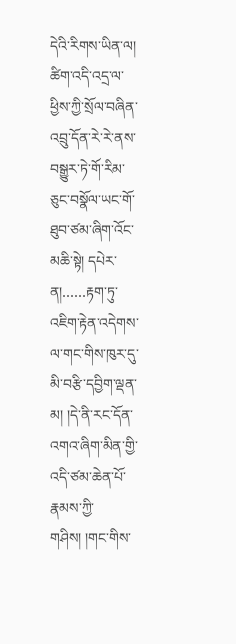དེའི་རིགས་ཡིན་ལ། ཚིག་འདི་འདྲ་ལ་ཕྱིས་ཀྱི་སྲོལ་བཞིན་འབྲུ་དོན་རེ་རེ་ནས་བསྒྱུར་ཏེ་གོ་རིམ་ཅུང་བསྣོལ་ཡང་གོ་ཐུབ་ཙམ་ཞིག་འོང་མཆི་སྟེ། དཔེར་ན།……རྟག་ཏུ་འཇིག་རྟེན་འདེགས་ལ་གང་གིས་ཁུར་དུ་མི་བརྩི་དབྱིག་ལྡན་མ། །དེ་ནི་རང་དོན་འགའ་ཞིག་མིན་གྱི་འདི་ཙམ་ཆེན་པོ་རྣམས་ཀྱི་གཤིས། །གང་གིས་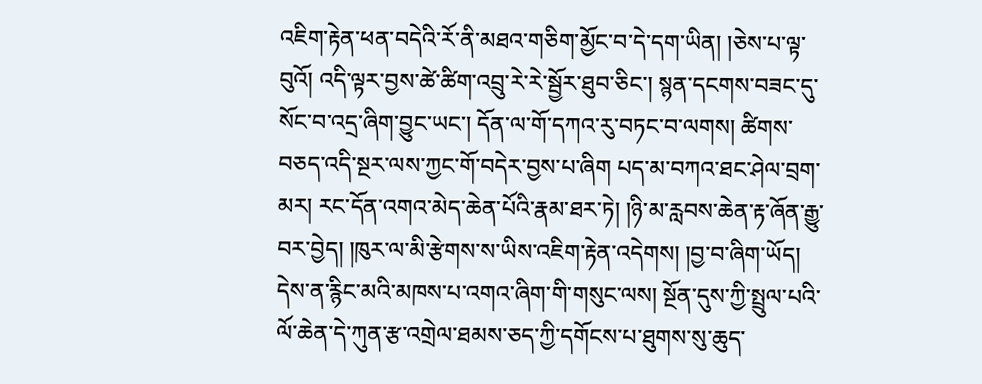འཇིག་རྟེན་ཕན་བདེའི་རོ་ནི་མཐའ་གཅིག་མྱོང་བ་དེ་དག་ཡིན། །ཅེས་པ་ལྟ་བུའོ། འདི་ལྟར་བྱས་ཚེ་ཚིག་འབྲུ་རེ་རེ་སྦྱོར་ཐུབ་ཅིང་། སྙན་དངགས་བཟང་དུ་སོང་བ་འདྲ་ཞིག་བྱུང་ཡང་། དོན་ལ་གོ་དཀའ་རུ་བཏང་བ་ལགས། ཚིགས་བཅད་འདི་སྔར་ལས་ཀྱང་གོ་བདེར་བྱས་པ་ཞིག པད་མ་བཀའ་ཐང་ཤེལ་བྲག་མར། རང་དོན་འགའ་མེད་ཆེན་པོའི་རྣམ་ཐར་ཏེ། །ཉི་མ་རླབས་ཆེན་རྟ་ཞོན་རྒྱུ་བར་བྱེད། །ཁུར་ལ་མི་རྩེགས་ས་ཡིས་འཇིག་རྟེན་འདེགས། །བྱ་བ་ཞིག་ཡོད། དེས་ན་རྙིང་མའི་མཁས་པ་འགའ་ཞིག་གི་གསུང་ལས། སྔོན་དུས་ཀྱི་སྤྲུལ་པའི་ལོ་ཆེན་དེ་ཀུན་རྩ་འགྲེལ་ཐམས་ཅད་ཀྱི་དགོངས་པ་ཐུགས་སུ་ཆུད་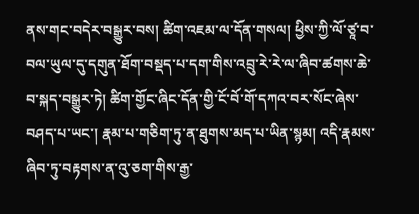ནས་གང་བདེར་བསྒྱུར་བས། ཚིག་འཇམ་ལ་དོན་གསལ། ཕྱིས་ཀྱི་ལོ་ཙཱ་བ་བལ་ཡུལ་དུ་དགུན་ཐོག་བསྡད་པ་དག་གིས་འབྲུ་རེ་རེ་ལ་ཞིབ་ཚགས་ཆེ་བ་སྐད་བསྒྱུར་ཏེ། ཚིག་གྱོང་ཞིང་དོན་གྱི་ངོ་བོ་གོ་དཀའ་བར་སོང་ཞེས་བཤད་པ་ཡང་། རྣམ་པ་གཅིག་ཏུ་ན་ཐུགས་མད་པ་ཡིན་སྙམ། འདི་རྣམས་ཞིབ་ཏུ་བརྟགས་ན་འུ་ཅག་གིས་རྒྱ་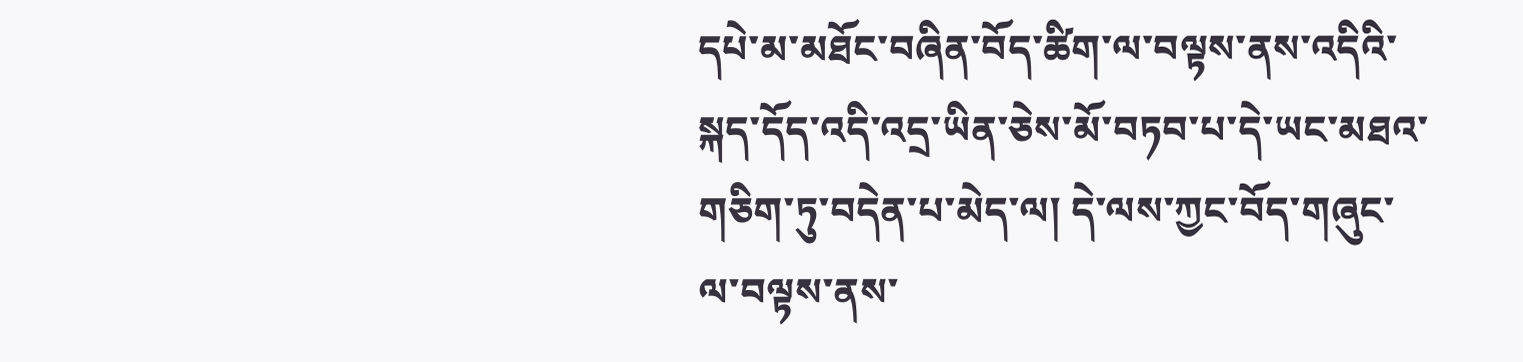དཔེ་མ་མཐོང་བཞིན་བོད་ཚིག་ལ་བལྟས་ནས་འདིའི་སྐད་དོད་འདི་འདྲ་ཡིན་ཅེས་མོ་བཏབ་པ་དེ་ཡང་མཐའ་གཅིག་ཏུ་བདེན་པ་མེད་ལ། དེ་ལས་ཀྱང་བོད་གཞུང་ལ་བལྟས་ནས་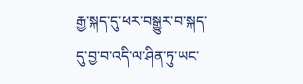རྒྱ་སྐད་དུ་ཕར་བསྒྱུར་བ་སྐད་དུ་བྱ་བ་འདི་ལ་ཤིན་ཏུ་ཡང་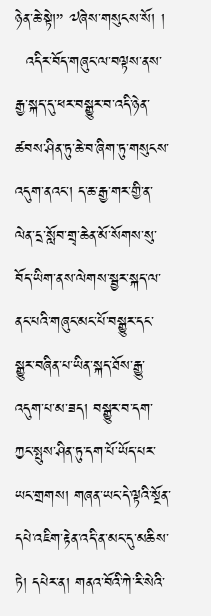ཉེན་ཆེ་སྟེ།” ༧ཞེས་གསུངས་སོ། །
  འདིར་བོད་གཞུང་ལ་བལྟས་ནས་རྒྱ་སྐད་དུ་ཕར་བསྒྱུར་བ་འདི་ཉེན་ཚབས་ཤིན་ཏུ་ཆེ་བ་ཞིག་ཏུ་གསུངས་འདུག་ནའང་། ད་ཆ་རྒྱ་གར་གྱི་ན་ལེན་དྲ་སློབ་གྲྭ་ཆེན་མོ་སོགས་སུ་བོད་ཡིག་ནས་ལེགས་སྦྱར་སྐད་ལ་ནང་པའི་གཞུང་མང་པོ་བསྒྱུར་དང་སྒྱུར་བཞིན་པ་ཡིན་སྐད་ཐོས་རྒྱུ་འདུག་པ་མ་ཟད། བསྒྱུར་བ་དག་ཀྱང་སྤུས་ཤིན་ཏུ་དག་པོ་ཡོད་པར་ཡང་གྲགས། གཞན་ཡང་དེ་ལྟའི་སྔོན་དཔེ་འཇིག་རྟེན་འདི་ན་མང་དུ་མཆིས་ཏེ། དཔེར་ན། གནའ་བོའི་ཀེ་རི་སེའི་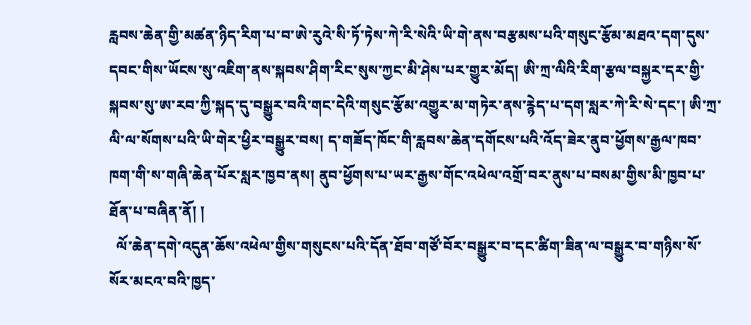རླབས་ཆེན་གྱི་མཚན་ཉིད་རིག་པ་བ་ཨེ་རུའེ་སི་ཏོ་ཏེས་ཀེ་རི་སེའི་ཡི་གེ་ནས་བརྩམས་པའི་གསུང་རྩོམ་མཐའ་དག་དུས་དབང་གིས་ཡོངས་སུ་འཇིག་ནས་སྐབས་ཤིག་རིང་སུས་ཀྱང་མི་ཤེས་པར་གྱུར་མོད། ཨི་ཀྲ་ལིའི་རིག་རྩལ་བསྐྱར་དར་གྱི་སྐབས་སུ་ཨ་རབ་ཀྱི་སྐད་དུ་བསྒྱུར་བའི་གང་དེའི་གསུང་རྩོམ་འགྱུར་མ་གཏེར་ནས་རྙེད་པ་དག་སླར་ཀེ་རི་སེ་དང་། ཨི་ཀྲ་ལི་ལ་སོགས་པའི་ཡི་གེར་ཕྱིར་བསྒྱུར་བས། ད་གཟོད་ཁོང་གི་རླབས་ཆེན་དགོངས་པའི་འོད་ཟེར་ནུབ་ཕྱོགས་རྒྱལ་ཁབ་ཁག་གི་ས་གཞི་ཆེན་པོར་སླར་ཁྱབ་ནས། ནུབ་ཕྱོགས་པ་ཡར་རྒྱས་གོང་འཕེལ་འགྲོ་བར་ནུས་པ་བསམ་གྱིས་མི་ཁྱབ་པ་ཐོན་པ་བཞིན་ནོ། །
  ལོ་ཆེན་དགེ་འདུན་ཆོས་འཕེལ་གྱིས་གསུངས་པའི་དོན་ཐོབ་གཙོ་བོར་བསྒྱུར་བ་དང་ཚིག་ཟིན་ལ་བསྒྱུར་བ་གཉིས་སོ་སོར་མངའ་བའི་ཁྱད་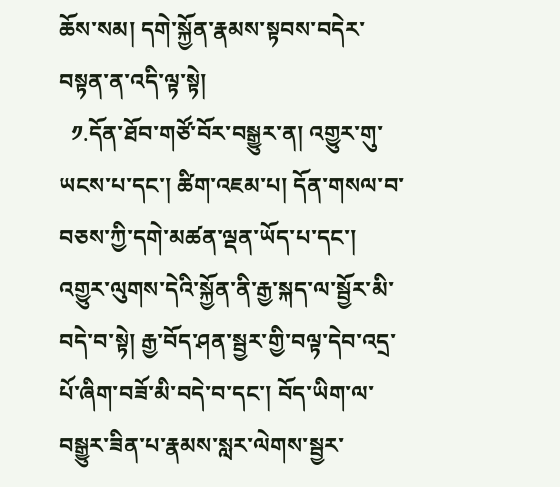ཆོས་སམ། དགེ་སྐྱོན་རྣམས་སྟབས་བདེར་བསྟན་ན་འདི་ལྟ་སྟེ།
  ༡.དོན་ཐོབ་གཙོ་བོར་བསྒྱུར་ན། འགྱུར་གུ་ཡངས་པ་དང་། ཚིག་འཇམ་པ། དོན་གསལ་བ་བཅས་ཀྱི་དགེ་མཚན་ལྡན་ཡོད་པ་དང་། འགྱུར་ལུགས་དེའི་སྐྱོན་ནི་རྒྱ་སྐད་ལ་སྦྱོར་མི་བདེ་བ་སྟེ། རྒྱ་བོད་ཤན་སྦྱར་གྱི་བལྟ་དེབ་འདྲ་པོ་ཞིག་བཟོ་མི་བདེ་བ་དང་། བོད་ཡིག་ལ་བསྒྱུར་ཟིན་པ་རྣམས་སླར་ལེགས་སྦྱར་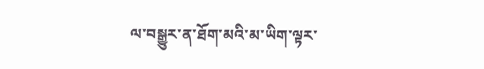ལ་བསྒྱུར་ན་ཐོག་མའི་མ་ཡིག་ལྟར་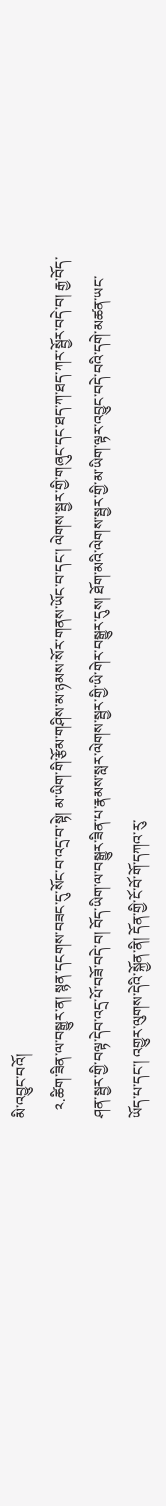མི་འབྱུང་བའོ།
  ༢.ཚིག་ཟིན་ལ་བསྒྱུར་ན། སྙན་དངགས་བཟང་དུ་སོང་བ་འདྲ་བ་སྟེ། མ་ཡིག་གི་རྩོམ་གཤིས་མ་ཉམས་སོར་གནས་ཡོང་བ་དང་། ལེགས་སྦྱར་གྱི་གཞུང་དང་ཐད་ཀ་ཐད་ཀར་སྦྱོར་བདེ་བ། རྒྱ་བོད་ཤན་སྦྱར་གྱི་བལྟ་དེབ་འདྲ་པོ་བཟོ་བདེ་བ། བོད་ཡིག་ལ་བསྒྱུར་ཟིན་པ་རྣམས་སླར་ལེགས་སྦྱར་གྱི་ཡི་གེར་བསྒྱུར་དུས། ཐོག་མའི་ལེགས་སྦྱར་གྱི་མ་ཡིག་ལྟར་འབྱུང་བདེ་བའི་དགེ་མཚན་ཡང་ཡོད་པ་དང་། འགྱུར་ལུགས་དེའི་སྐྱོན་ནི། དོན་གྱི་ངོ་བོ་གོ་དཀའ་རུ་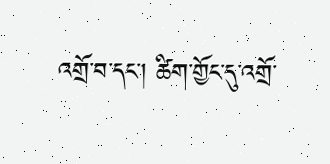འགྲོ་བ་དང་། ཚིག་གྱོང་དུ་འགྲོ་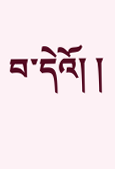བ་དེའོ། །